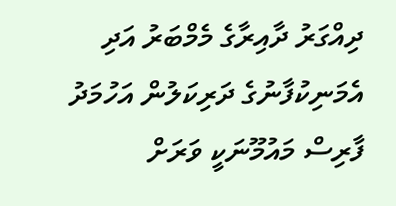ދިއްގަރު ދާއިރާގެ މެމްބަރު އަދި އެމަނިކުފާނުގެ ދަރިކަލުން އަހުމަދު ފާރިސް މައުމޫނަކީ ވަރަށް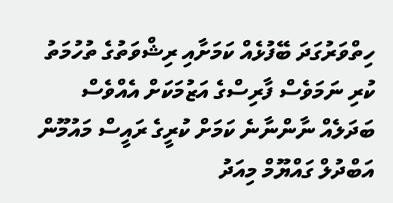ހިތްވަރުގަދަ ބޭފުޅެއް ކަމަށާއި ރިޝްވަތުގެ ތުހުމަތު ކުރި ނަމަވެސް ފާރިސްގެ އަޒުމަކަށް އެއްވެސް ބަދަލެއް ނާންނާނެ ކަމަށް ކުރީގެ ރައީސް މައުމޫން އަބްދުލް ގައްޔޫމް މިއަދު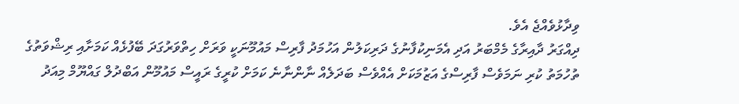ވިދާޅުވެއްޖެ އެވެ.
ދިއްގަރު ދާއިރާގެ މެމްބަރު އަދި އެމަނިކުފާނުގެ ދަރިކަލުން އަހުމަދު ފާރިސް މައުމޫނަކީ ވަރަށް ހިތްވަރުގަދަ ބޭފުޅެއް ކަމަށާއި ރިޝްވަތުގެ ތުހުމަތު ކުރި ނަމަވެސް ފާރިސްގެ އަޒުމަކަށް އެއްވެސް ބަދަލެއް ނާންނާނެ ކަމަށް ކުރީގެ ރައީސް މައުމޫން އަބްދުލް ގައްޔޫމް މިއަދު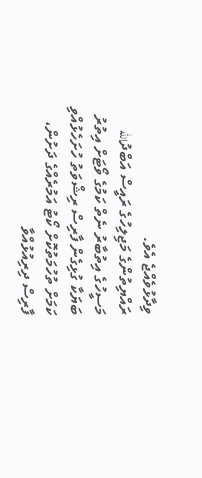ވިދާޅުވެއްޖެ އެވެ.
ރައްޔިތުންގެ މަޖިލިހުގެ ރައީސް އަބްދުالله މަސީހުގެ އިތުބާރު ނެތް ކަމުގެ ވޯޓަށް އިތުރު ބަޔަކާ ގުޅިގެން ފާރިސް ރިޝްވަތު ހުށަހެޅުއްވި ކަމަށް ތުހުމަތުކޮށް ކޯޓު އަމުރެއްގެ ދަށުން، ފާރިސް ދިރިއުޅުއްވާ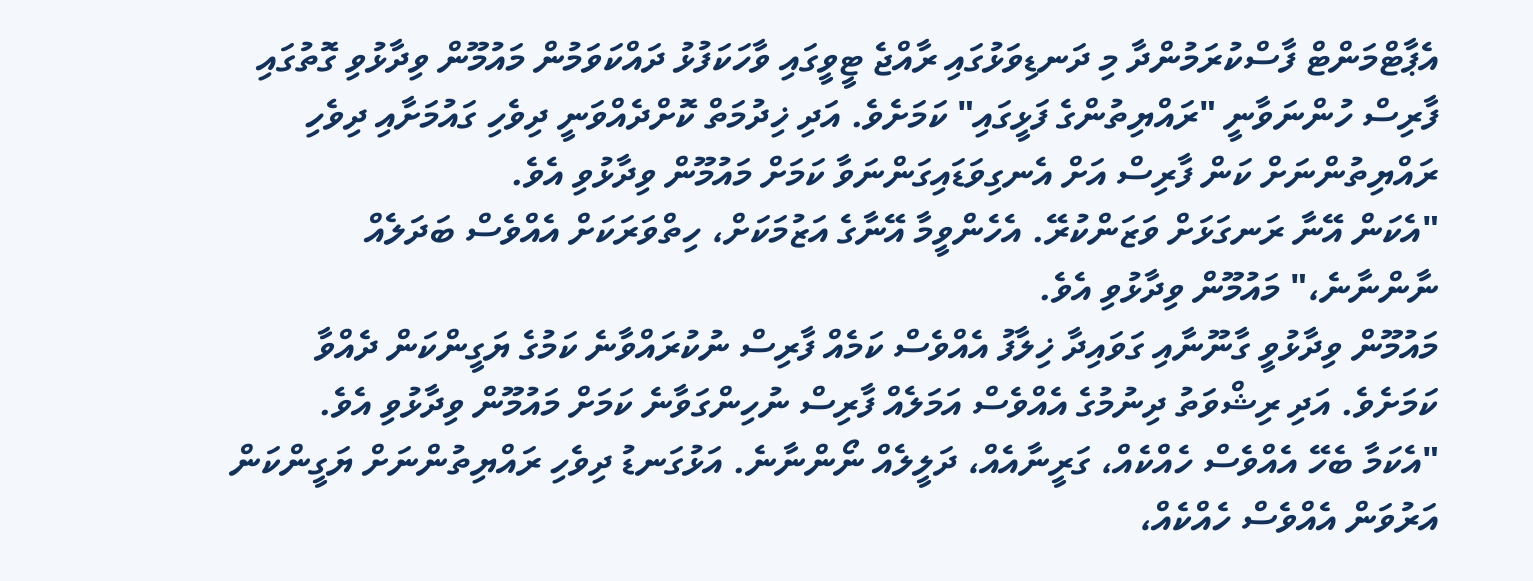އެޕާޓްމަންޓް ފާސްކުރަމުންދާ މި ދަނޑިވަޅުގައި ރާއްޖެ ޓީވީގައި ވާހަކަފުޅު ދައްކަވަމުން މައުމޫން ވިދާޅުވި ގޮތުގައި ފާރިސް ހުންނަވާނީ "ރައްޔިތުންގެ ފަޅީގައި" ކަމަށެވެ. އަދި ޚިދުމަތް ކޮށްދެއްވަނީ ދިވެހި ގައުމަށާއި ދިވެހި ރައްޔިތުންނަށް ކަން ފާރިސް އަށް އެނގިވަޑައިގަންނަވާ ކަމަށް މައުމޫން ވިދާޅުވި އެވެ.
"އެކަން އޭނާ ރަނގަޅަށް ވަޒަންކުރޭ. އެހެންވީމާ އޭނާގެ އަޒުމަކަށް، ހިތްވަރަކަށް އެއްވެސް ބަދަލެއް ނާންނާނެ،" މައުމޫން ވިދާޅުވި އެވެ.
މައުމޫން ވިދާޅުވީ ގާނޫނާއި ގަވައިދާ ޚިލާފު އެއްވެސް ކަމެއް ފާރިސް ނުކުރައްވާނެ ކަމުގެ ޔަގީންކަން ދެއްވާ ކަމަށެވެ. އަދި ރިޝްވަތު ދިނުމުގެ އެއްވެސް އަމަލެއް ފާރިސް ނުހިންގަވާނެ ކަމަށް މައުމޫން ވިދާޅުވި އެވެ.
"އެކަމާ ބެހޭ އެއްވެސް ހެއްކެއް، ގަރީނާއެއް، ދަލީލެއް ނޯންނާނެ. އަޅުގަނޑު ދިވެހި ރައްޔިތުންނަށް ޔަގީންކަން އަރުވަން އެއްވެސް ހެއްކެއް،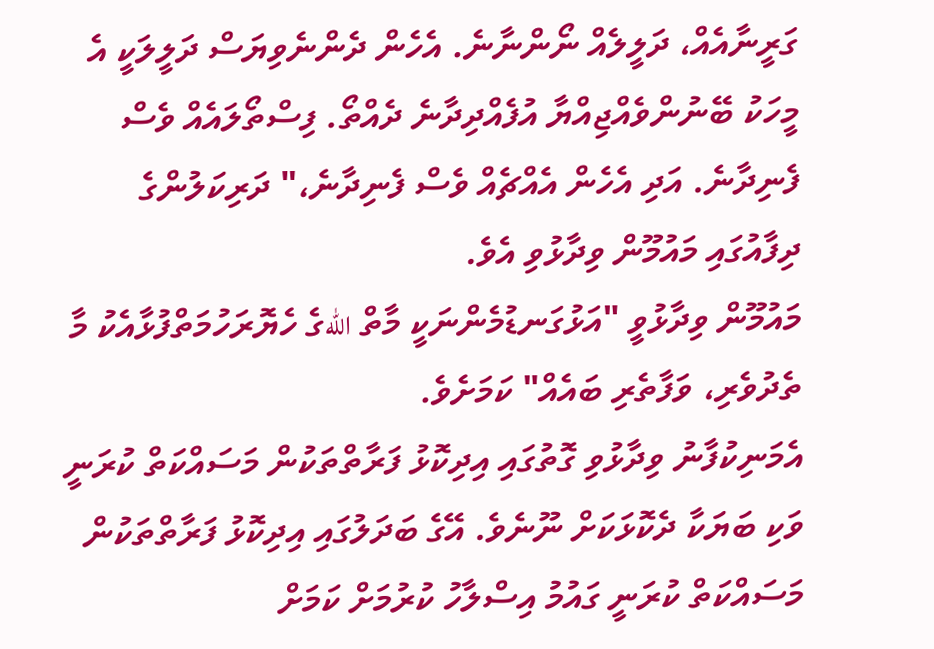ގަރީނާއެއް، ދަލީލެއް ނޯންނާނެ. އެހެން ދެންނެވިޔަސް ދަލީލަކީ އެ މީހަކު ބޭނުންވެއްޖިއްޔާ އުފެއްދިދާނެ ދެއްތޯ. ފިސްތޯލައެއް ވެސް ފެނިދާނެ. އަދި އެހެން އެއްޗެއް ވެސް ފެނިދާނެ،" ދަރިކަލުންގެ ދިފާއުގައި މައުމޫން ވިދާޅުވި އެވެ.
މައުމޫން ވިދާޅުވީ "އަޅުގަނޑުމެންނަކީ މާތް اللهގެ ހެޔޮރަހުމަތްފުޅާއެކު މާ ތެދުވެރި، ވަފާތެރި ބައެއް" ކަމަށެވެ.
އެމަނިކުފާނު ވިދާޅުވި ގޮތުގައި އިދިކޮޅު ފަރާތްތަކުން މަސައްކަތް ކުރަނީ ވަކި ބަޔަކާ ދެކޮޅަކަށް ނޫނެވެ. އޭގެ ބަދަލުގައި އިދިކޮޅު ފަރާތްތަކުން މަސައްކަތް ކުރަނީ ގައުމު އިސްލާހު ކުރުމަށް ކަމަށް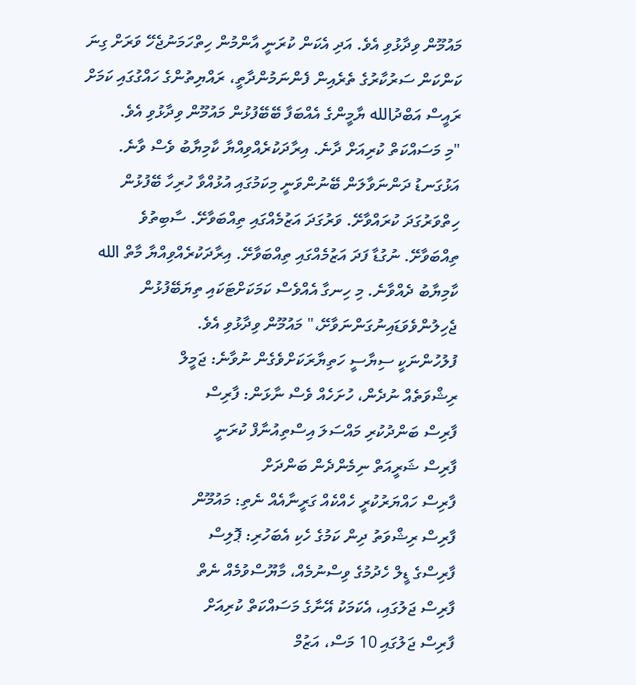މައުމޫން ވިދާޅުވި އެވެ. އަދި އެކަން ކުރަނީ އާންމުން ހިތްހަމަނުޖެހޭ ވަރަށް ގިނަ ކަންކަން ސަރުކާރުގެ ތެރެއިން ފެންނަމުންދާތީ، ރައްޔިތުންގެ ހައްގުގައި ކަމަށް ރައީސް އަބްދުالله ޔާމީންގެ އެއްބަފާ ބޭބޭފުޅުން މައުމޫން ވިދާޅުވި އެވެ.
"މި މަސައްކަތް ކުރިއަށް ދާނެ. އިރާދަކުރެއްވިއްޔާ ކާމިޔާބު ވެސް ވާނެ. އަޅުގަނޑު ދަންނަވާލަން ބޭނުންވަނީ މިކަމުގައި އުޅުއްވާ ހުރިހާ ބޭފުޅުން ހިތްވަރުގަދަ ކުރައްވާށޭ. ވަރުގަދަ އަޒުމެއްގައި ތިއްބަވާށޭ. ސާބިތުވެ ތިއްބަވާށޭ. ނުގުޑާ ފަދަ އަޒުމެއްގައި ތިއްބަވާށޭ. އިރާދަކުރެއްވިއްޔާ މާތް الله ކާމިޔާބު ދެއްވާނެ. މި ހިނގާ އެއްވެސް ކަމަކަށްޓަކައި ތިޔަބޭފުޅުން ޖެހިލުންވެވަޑައިނުގަންނަވާށޭ،" މައުމޫން ވިދާޅުވި އެވެ.
ފުލުހުންނަކީ ސިޔާސީ ހަތިޔާރަކަށްވެގެން ނުވާނެ: ޖަމީލް
ރިޝްވަތެއް ނުދެން، ހުށަހެއް ވެސް ނާޅަން: ފާރިސް
ފާރިސް ބަންދުކުރި މައްސަލަ އިސްތިއުނާފް ކުރަނީ
ފާރިސް ޝަރީއަތް ނިމެންދެން ބަންދަށް
ފާރިސް ހައްޔަރުކުރީ ހެއްކެއް ގަރީނާއެއް ނެތި: މައުމޫން
ފާރިސް ރިޝްވަތު ދިން ކަމުގެ ހެކި އެބަހުރި: ޕޮލިސް
ފާރިސްގެ ޑީލް ހެދުމުގެ ވިސްނުމެއް، މާޔޫސްވުމެއް ނެތް
ފާރިސް ޖަލުގައި، އެކަމަކު އޭނާގެ މަސައްކަތް ކުރިއަށް
ފާރިސް ޖަލުގައި 10 މަސް، އަޒުމް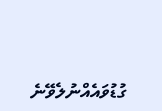ގުޑުވައެއްނުލެވޭނެ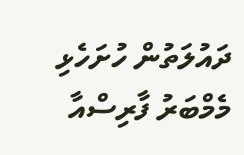ދައުލަތުން ހުށަހެޅި މެމްބަރު ފާރިސްއާ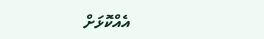އެއްކޮޅަށް